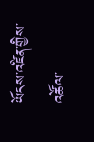ཡོངས་འཛིན་གྱིས་འཚོལ་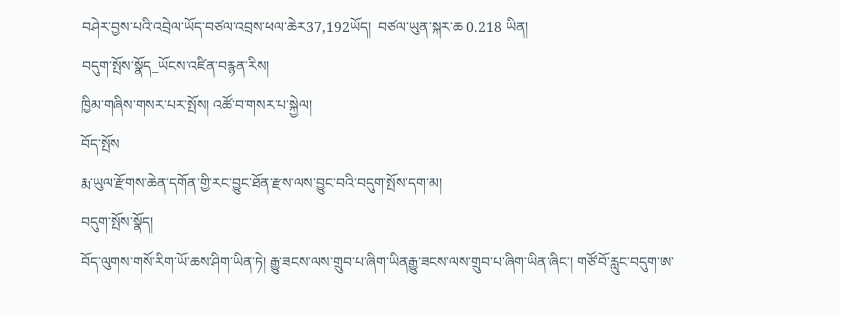བཤེར་བྱས་པའི་འབྲེལ་ཡོད་བཙལ་འབྲས་ཕལ་ཆེར37,192ཡོད།  བཙལ་ཡུན་སྐར་ཆ 0.218 ཡིན།
བདུག་སྤོས་སྣོད_ཡོངས་འཛིན་བརྙན་རིས།
ཁྱིམ་གཞིས་གསར་པར་སྤོས། འཚོ་བ་གསར་པ་སྐྱེལ།
བོད་སྤོས
རྨ་ཡུལ་རྫོགས་ཆེན་དགོན་གྱི་རང་བྱུང་ཐོན་རྫས་ལས་བྱུང་བའི་བདུག་སྤོས་དག་མ།
བདུག་སྤོས་སྣོད།
བོད་ལུགས་གསོ་རིག་ཡོ་ཆས་ཤིག་ཡིན་ཏེ། རྒྱུ་ཟངས་ལས་གྲུབ་པ་ཞིག་ཡིནརྒྱུ་ཟངས་ལས་གྲུབ་པ་ཞིག་ཡིན་ཞིང་། གཙོ་བོ་རླུང་བདུག་ཨ་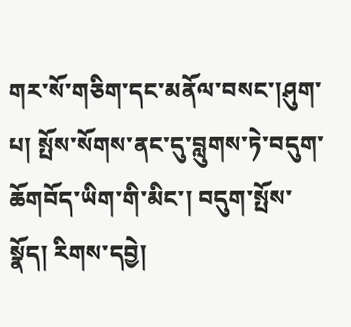གར་སོ་གཅིག་དང་མནོལ་བསང་།ཤུག་པ། སྤོས་སོགས་ནང་དུ་བླུགས་ཏེ་བདུག་ཆོགབོད་ཡིག་གི་མིང་། བདུག་སྤོས་སྣོད། རིགས་དབྱེ།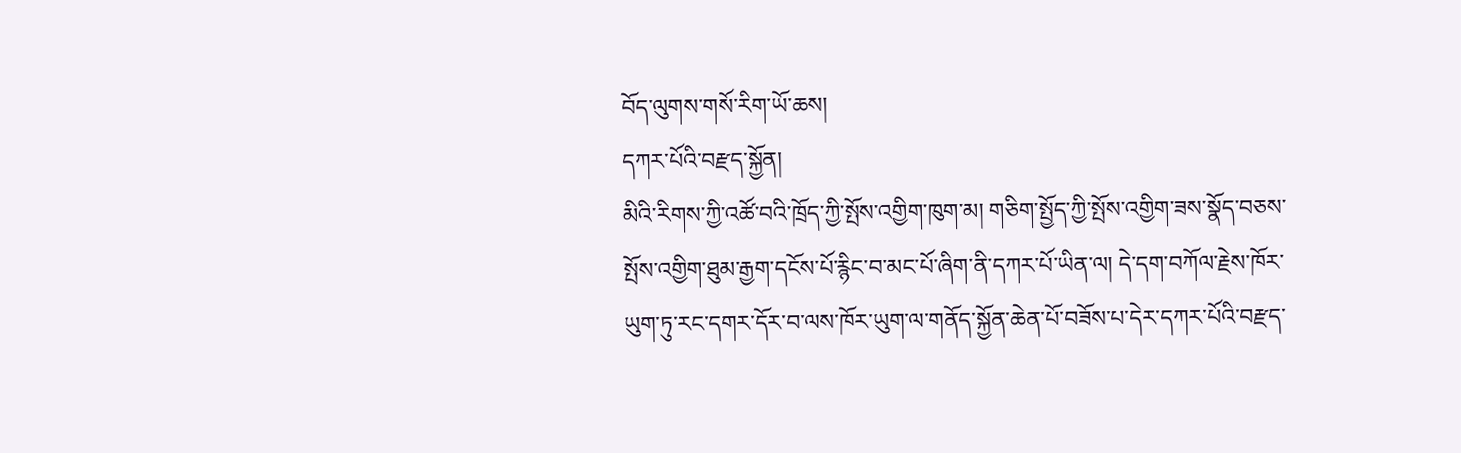བོད་ལུགས་གསོ་རིག་ཡོ་ཆས།
དཀར་པོའི་བརྫད་སྐྱོན།
མིའི་རིགས་ཀྱི་འཚོ་བའི་ཁྲོད་ཀྱི་སྤོས་འགྱིག་ཁུག་མ། གཅིག་སྤྱོད་ཀྱི་སྤོས་འགྱིག་ཟས་སྣོད་བཅས་སྤོས་འགྱིག་ཐུམ་རྒྱག་དངོས་པོ་རྙིང་བ་མང་པོ་ཞིག་ནི་དཀར་པོ་ཡིན་ལ། དེ་དག་བཀོལ་རྗེས་ཁོར་ཡུག་ཏུ་རང་དགར་དོར་བ་ལས་ཁོར་ཡུག་ལ་གནོད་སྐྱོན་ཆེན་པོ་བཟོས་པ་དེར་དཀར་པོའི་བརྫད་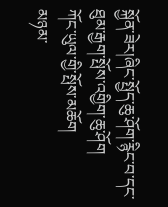སྐྱོན་ཟེར།ཞིང་སྤྱོད་ཆུ་ཤོག་རྙིང་བ་དང་ཐུམ་རྒྱག་སྤོས་འགྱིག་ཆུ་ཤོག
ཀོང་ཡུལ་གྱི་སྤོས་མཆོག
མཉམ་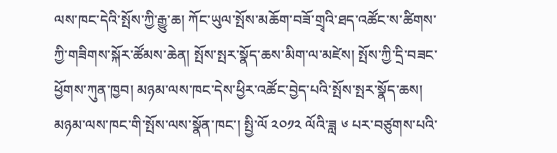ལས་ཁང་དེའི་སྤོས་ཀྱི་རྒྱུ་ཆ། ཀོང་ཡུལ་སྤོས་མཆོག་བཟོ་གྲྭའི་ཐད་འཚོང་ས་ཚིགས་ཀྱི་གཟིགས་སྐོར་ཚོམས་ཆེན། སྤོས་སྤར་སྣོད་ཆས་མིག་ལ་མཛེས། སྤོས་ཀྱི་དྲི་བཟང་ཕྱོགས་ཀུན་ཁྱབ། མཉམ་ལས་ཁང་དེས་ཕྱིར་འཚོང་བྱེད་པའི་སྤོས་སྤར་སྣོད་ཆས། མཉམ་ལས་ཁང་གི་སྤོས་ལས་སྣོན་ཁང་། སྤྱི་ལོ ༢༠༡༢ ལོའི་ཟླ ༦ པར་བཙུགས་པའི་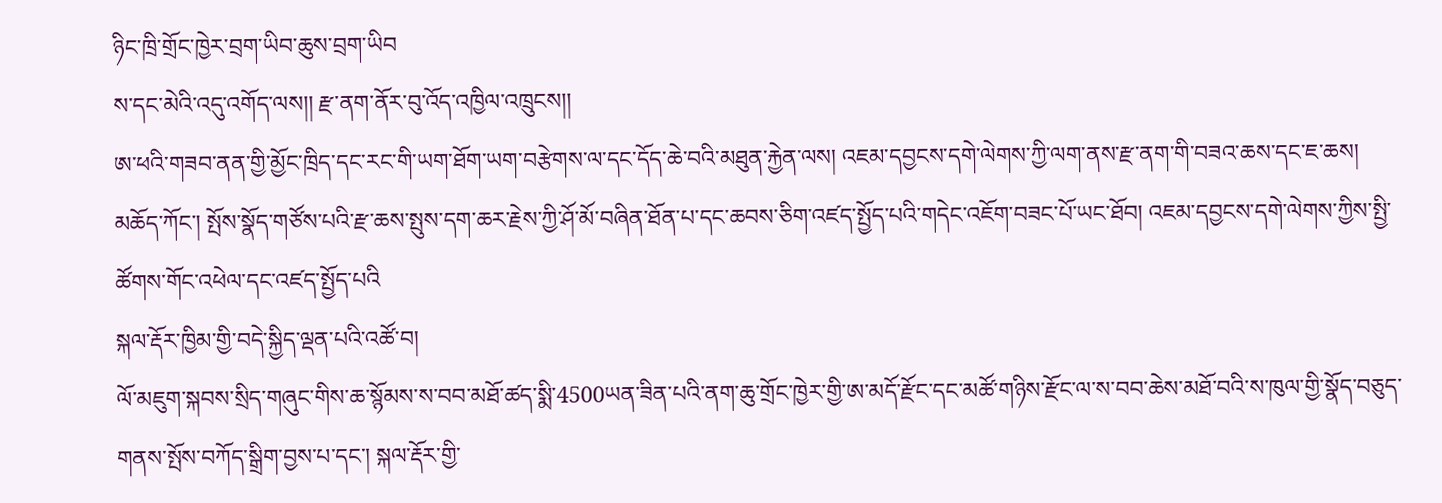ཉིང་ཁྲི་གྲོང་ཁྱེར་བྲག་ཡིབ་ཆུས་བྲག་ཡིབ
ས་དང་མེའི་འདུ་འགོད་ལས།། རྫ་ནག་ནོར་བུ་འོད་འཁྱིལ་འཁྲུངས།།
ཨ་ཕའི་གཟབ་ནན་གྱི་མྱོང་ཁྲིད་དང་རང་གི་ཡག་ཐོག་ཡག་བརྩེགས་ལ་དང་དོད་ཆེ་བའི་མཐུན་རྐྱེན་ལས། འཇམ་དབྱངས་དགེ་ལེགས་ཀྱི་ལག་ནས་རྫ་ནག་གི་བཟའ་ཆས་དང་ཇ་ཆས། མཆོད་ཀོང་། སྤོས་སྣོད་གཙོས་པའི་རྫ་ཆས་སྤུས་དག་ཆར་རྗེས་ཀྱི་ཤོ་མོ་བཞིན་ཐོན་པ་དང་ཆབས་ཅིག་འཛད་སྤྱོད་པའི་གདེང་འཇོག་བཟང་པོ་ཡང་ཐོབ། འཇམ་དབྱངས་དགེ་ལེགས་ཀྱིས་སྤྱི་ཚོགས་གོང་འཕེལ་དང་འཛད་སྤྱོད་པའི
སྐལ་རྡོར་ཁྱིམ་གྱི་བདེ་སྐྱིད་ལྡན་པའི་འཚོ་བ།
ལོ་མཇུག་སྐབས་སྲིད་གཞུང་གིས་ཆ་སྙོམས་ས་བབ་མཐོ་ཚད་སྨི་4500ཡན་ཟིན་པའི་ནག་ཆུ་གྲོང་ཁྱེར་གྱི་ཨ་མདོ་རྫོང་དང་མཚོ་གཉིས་རྫོང་ལ་ས་བབ་ཆེས་མཐོ་བའི་ས་ཁུལ་གྱི་སྣོད་བཅུད་གནས་སྤོས་བཀོད་སྒྲིག་བྱས་པ་དང་། སྐལ་རྡོར་གྱི་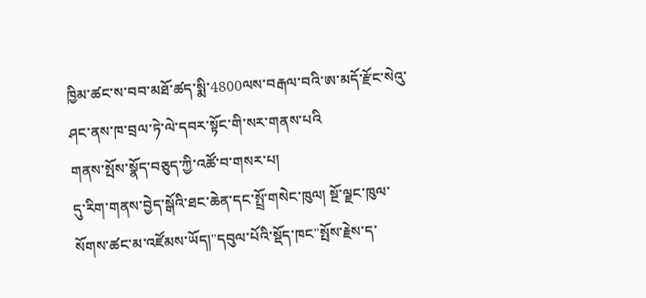ཁྱིམ་ཚང་ས་བབ་མཐོ་ཚད་སྨི་4800ལས་བརྒལ་བའི་ཨ་མདོ་རྫོང་སེའུ་ཤང་ནས་ཁ་བྲལ་ཏེ་ལེ་དབར་སྟོང་གི་སར་གནས་པའི
གནས་སྤོས་སྣོད་བཅུད་ཀྱི་འཚོ་བ་གསར་པ།
དུ་རིག་གནས་བྱེད་སྒོའི་ཐང་ཆེན་དང་སྤྲོ་གསེང་ཁུལ། སྔོ་ལྗང་ཁུལ་སོགས་ཚང་མ་འཛོམས་ཡོད།"དབུལ་པོའི་སྡོད་ཁང"སྤོས་རྗེས་ད་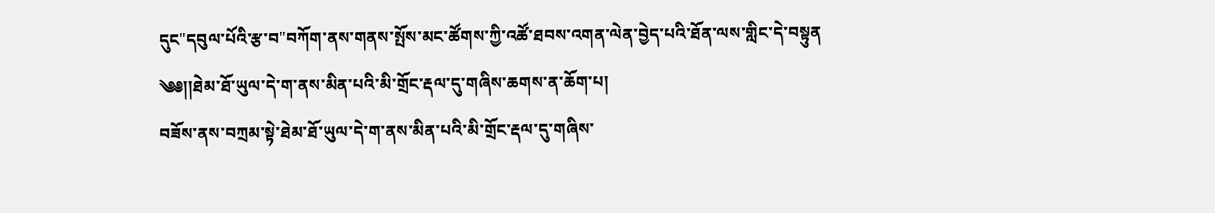དུང"དབུལ་པོའི་རྩ་བ"བཀོག་ནས་གནས་སྤོས་མང་ཚོགས་ཀྱི་འཚོ་ཐབས་འགན་ལེན་བྱེད་པའི་ཐོན་ལས་གླིང་དེ་བསྟུན
༄༅།།ཐེམ་ཐོ་ཡུལ་དེ་ག་ནས་མིན་པའི་མི་གྲོང་རྡལ་དུ་གཞིས་ཆགས་ན་ཆོག་པ།
བཟོས་ནས་བཀྲམ་སྟེ་ཐེམ་ཐོ་ཡུལ་དེ་ག་ནས་མིན་པའི་མི་གྲོང་རྡལ་དུ་གཞིས་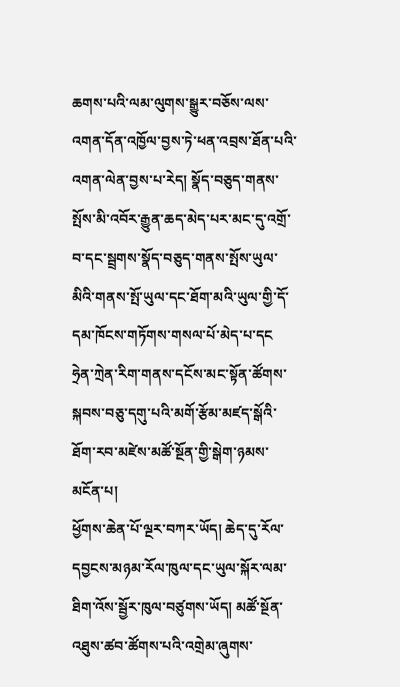ཆགས་པའི་ལམ་ལུགས་སྒྱུར་བཅོས་ལས་འགན་དོན་འཁྱོལ་བྱས་ཏེ་ཕན་འབྲས་ཐོན་པའི་འགན་ལེན་བྱས་པ་རེད། སྣོད་བཅུད་གནས་སྤོས་མི་འབོར་རྒྱུན་ཆད་མེད་པར་མང་དུ་འགྲོ་བ་དང་སྦྲགས་སྣོད་བཅུད་གནས་སྤོས་ཡུལ་མིའི་གནས་སྤོ་ཡུལ་དང་ཐོག་མའི་ཡུལ་གྱི་དོ་དམ་ཁོངས་གཏོགས་གསལ་པོ་མེད་པ་དང
ཧྲེན་ཀྲེན་རིག་གནས་དངོས་མང་སྟོན་ཚོགས་སྐབས་བཅུ་དགུ་པའི་མགོ་རྩོམ་མཛད་སྒོའི་ཐོག་རབ་མཛེས་མཚོ་སྔོན་གྱི་སྒེག་ཉམས་མངོན་པ།
ཕྱོགས་ཆེན་པོ་ལྔར་བཀར་ཡོད། ཆེད་དུ་རོལ་དབྱངས་མཉམ་རོལ་ཁུལ་དང་ཡུལ་སྐོར་ལམ་ཐིག་འོས་སྦྱོར་ཁུལ་བཙུགས་ཡོད། མཚོ་སྔོན་འཐུས་ཚབ་ཚོགས་པའི་འགྲེམ་ཞུགས་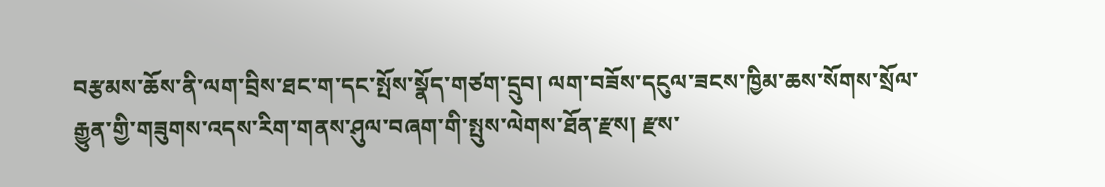བརྩམས་ཆོས་ནི་ལག་བྲིས་ཐང་ག་དང་སྤོས་སྣོད་གཙག་དྲུབ། ལག་བཟོས་དངུལ་ཟངས་ཁྱིམ་ཆས་སོགས་སྲོལ་རྒྱུན་གྱི་གཟུགས་འདས་རིག་གནས་ཤུལ་བཞག་གི་སྤུས་ལེགས་ཐོན་རྫས། རྫས་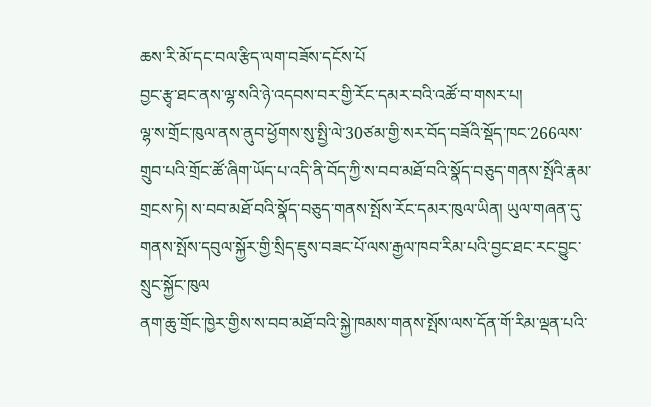ཆས་རི་མོ་དང་བལ་རྩིད་ལག་བཟོས་དངོས་པོ
བྱང་རྩྭ་ཐང་ནས་ལྷ་སའི་ཉེ་འདབས་བར་གྱི་རོང་དམར་བའི་འཚོ་བ་གསར་པ།
ལྷ་ས་གྲོང་ཁུལ་ནས་ནུབ་ཕྱོགས་སུ་སྤྱི་ལེ་30ཙམ་གྱི་སར་བོད་བཟོའི་སྡོད་ཁང་266ལས་གྲུབ་པའི་གྲོང་ཚོ་ཞིག་ཡོད་པ་འདི་ནི་བོད་ཀྱི་ས་བབ་མཐོ་བའི་སྣོད་བཅུད་གནས་སྤོའི་རྣམ་གྲངས་ཏེ། ས་བབ་མཐོ་བའི་སྣོད་བཅུད་གནས་སྤོས་རོང་དམར་ཁུལ་ཡིན། ཡུལ་གཞན་དུ་གནས་སྤོས་དབུལ་སྐྱོར་གྱི་སྲིད་ཇུས་བཟང་པོ་ལས་རྒྱལ་ཁབ་རིམ་པའི་བྱང་ཐང་རང་བྱུང་སྲུང་སྐྱོང་ཁུལ
ནག་ཆུ་གྲོང་ཁྱེར་གྱིས་ས་བབ་མཐོ་བའི་སྐྱེ་ཁམས་གནས་སྤོས་ལས་དོན་གོ་རིམ་ལྡན་པའི་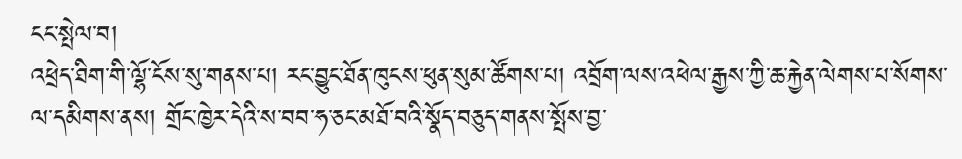ངང་སྤེལ་བ།
འཕྲེད་ཐིག་གི་ལྷོ་ངོས་སུ་གནས་པ། རང་བྱུང་ཐོན་ཁུངས་ཕུན་སུམ་ཚོགས་པ། འབྲོག་ལས་འཕེལ་རྒྱས་ཀྱི་ཆ་རྐྱེན་ལེགས་པ་སོགས་ལ་དམིགས་ནས། གྲོང་ཁྱེར་དེའི་ས་བབ་ཧ་ཅང་མཐོ་བའི་སྣོད་བཅུད་གནས་སྤོས་བྱ་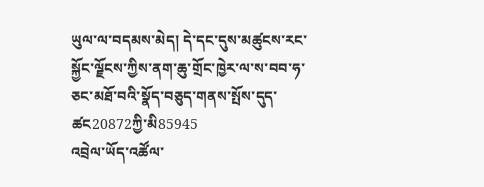ཡུལ་ལ་བདམས་མེད། དེ་དང་དུས་མཚུངས་རང་སྐྱོང་ལྗོངས་ཀྱིས་ནག་ཆུ་གྲོང་ཁྱེར་ལ་ས་བབ་ཧ་ཅང་མཐོ་བའི་སྣོད་བཅུད་གནས་སྤོས་དུད་ཚང20872ཀྱི་མི85945
འབྲེལ་ཡོད་འཚོལ་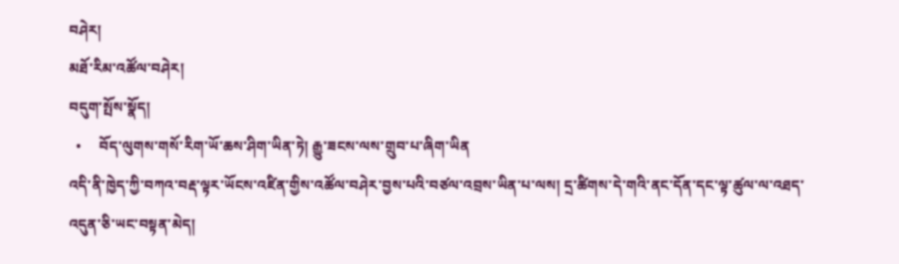བཤེར།
མཐོ་རིམ་འཚོལ་བཤེར།
བདུག་སྤོས་སྣོད།
  •     བོད་ལུགས་གསོ་རིག་ཡོ་ཆས་ཤིག་ཡིན་ཏེ། རྒྱུ་ཟངས་ལས་གྲུབ་པ་ཞིག་ཡིན
འདི་ནི་ཁྱེད་ཀྱི་བཀའ་བརྡ་ལྟར་ཡོངས་འཛིན་གྱིས་འཚོལ་བཤེར་བྱས་པའི་བཙལ་འབྲས་ཡིན་པ་ལས། དྲ་ཚིགས་དེ་གའི་ནང་དོན་དང་ལྟ་ཚུལ་ལ་འཐད་འདུན་ཅི་ཡང་བསྟན་མེད།